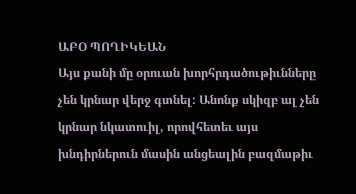ԱԲՕ ՊՈՂԻԿԵԱՆ
Այս քանի մը օրուան խորհրդածութիւնները չեն կրնար վերջ գտնել: Անոնք սկիզբ ալ չեն կրնար նկատուիլ, որովհետեւ այս խնդիրներուն մասին անցեալին բազմաթիւ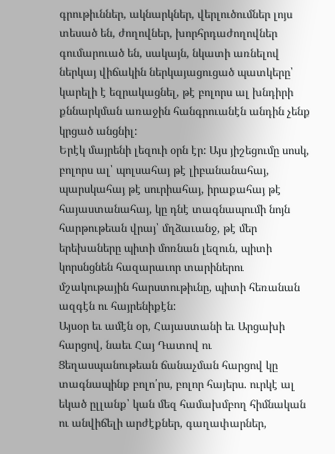գրութիւններ, ակնարկներ, վերլուծումներ լոյս տեսած են, ժողովներ, խորհրդաժողովներ գումարուած են, սակայն, նկատի առնելով ներկայ վիճակին ներկայացուցած պատկերը՝ կարելի է եզրակացնել, թէ բոլորս ալ խնդիրի քննարկման առաջին հանգրուանէն անդին չենք կրցած անցնիլ:
Երէկ մայրենի լեզուի օրն էր: Այս յիշեցումը սոսկ, բոլորս ալ՝ պոլսահայ թէ լիբանանահայ, պարսկահայ թէ սուրիահայ, իրաքահայ թէ հայաստանահայ, կը դնէ տագնապումի նոյն հարթութեան վրայ՝ մղձաւանջ, թէ մեր երեխաները պիտի մոռնան լեզուն, պիտի կորսնցնեն հազարաւոր տարիներու մշակութային հարստութիւնը, պիտի հեռանան ազգէն ու հայրենիքէն:
Այսօր եւ ամէն օր, Հայաստանի եւ Արցախի հարցով, նաեւ Հայ Դատով ու Ցեղասպանութեան ճանաչման հարցով կը տագնապինք բոլո՛րս, բոլոր հայերս. ուրկէ ալ եկած ըլլանք՝ կան մեզ համախմբող հիմնական ու անվիճելի արժէքներ, գաղափարներ,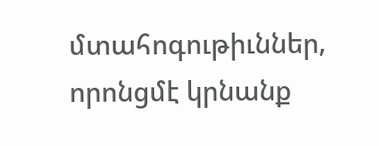մտահոգութիւններ, որոնցմէ կրնանք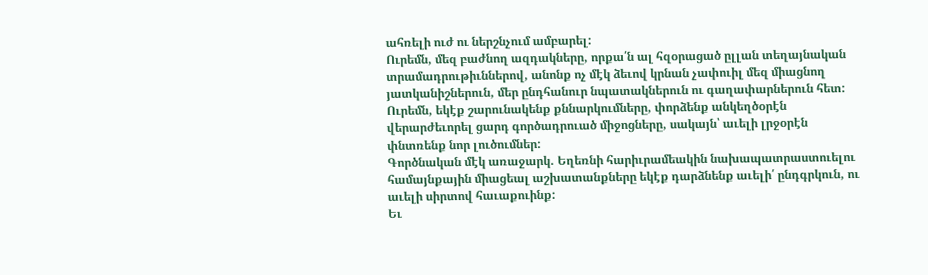ահռելի ուժ ու ներշնչում ամբարել:
Ուրեմն, մեզ բաժնող ազդակները, որքա՛ն ալ հզօրացած ըլլան տեղայնական տրամադրութիւններով, անոնք ոչ մէկ ձեւով կրնան չափուիլ մեզ միացնող յատկանիշներուն, մեր ընդհանուր նպատակներուն ու գաղափարներուն հետ:
Ուրեմն, եկէք շարունակենք քննարկումները, փորձենք անկեղծօրէն վերարժեւորել ցարդ գործադրուած միջոցները, սակայն՝ աւելի լրջօրէն փնտռենք նոր լուծումներ:
Գործնական մէկ առաջարկ. Եղեռնի հարիւրամեակին նախապատրաստուելու համայնքային միացեալ աշխատանքները եկէք դարձնենք աւելի՛ ընդգրկուն, ու աւելի սիրտով հաւաքուինք:
Եւ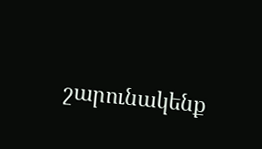շարունակենք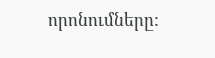որոնումները: